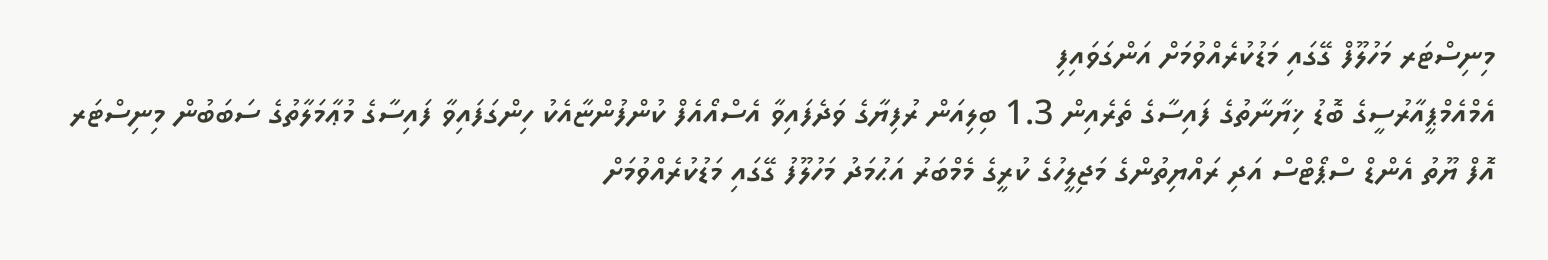މިނިސްޓަރ މަހުލޫފް ގޭގައި މަޑުކުރެއްވުމަށް އަންގަވައިފި
އެމްއެމްޕީއާރުސީގެ ބޮޑު ޚިޔާނާތުގެ ފައިސާގެ ތެރެއިން 1.3 ބިލިއަން ރުފިޔާގެ ވަދެފައިވާ އެސްއޯއެފް ކުންފުންޏާއެކު ހިންގަފައިވާ ފައިސާގެ މުޢާމަލާތުގެ ސަބަބުން މިނިސްޓަރ އޮފް ޔޫތު އެންޑް ސްޕޯޓްސް އަދި ރައްޔިތުންގެ މަޖިލީހުގެ ކުރީގެ މެމްބަރު އަޙުމަދު މަހުލޫފު ގޭގައި މަޑުކުރެއްވުމަށް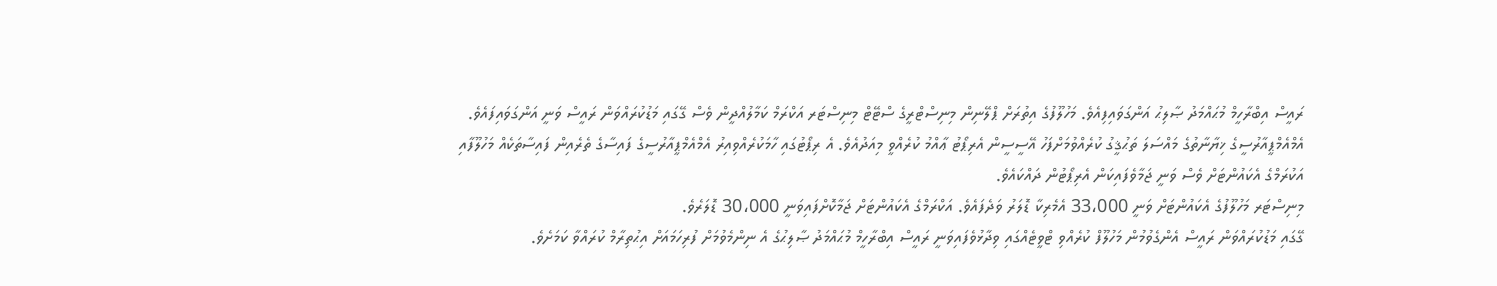ރައީސް އިބްރާހީމް މުޙައްމަދު ޞާލިޙު އަންގަވައިފިއެވެ. މަހުލޫފުގެ އިތުރަށް ޕްލޭނިން މިނިސްޓްރީގެ ސްޓޭޓް މިނިސްޓަރ އަކްރަމް ކަމާލުއްދީން ވެސް ގޭގައި މަޑުކުރައްވަން ރައީސް ވަނީ އަންގަވައިފައެވެ.
އެމްއެމްޕީއާރުސީގެ ޚިޔާނާތުގެ މައްސަލަ ތަޙުޤީގު ކުރެއްވުމަށްފަހު އޭސީސީން އެރިޕޯޓު ޢާއްމު ކުރެއްވީ މިއަދުއެވެ. އެ ރިޕޯޓުގައި ހާމަކުރެއްވިއިރު އެމްއެމްޕީއާރުސީގެ ފައިސާގެ ތެރެއިން ފައިސާތަކެއް މަހުލޫފާއި އަކުރަމްގެ އެކައުންޓަށް ވެސް ވަނީ ޖަމާވެފައިކަން އެރިޕޯޓުން ދައްކައެވެ.
މިނިސްޓަރ މަހުލޫފުގެ އެކައުންޓަށް ވަނީ 33،000 އެމެރިކާ ޑޮލަރު ވަދެފައެވެ. އަކްރަމްގެ އެކައުންޓަށް ޖަމާކޮށްފައިވަނީ 30،000 ޑޮލަރެވެ.
ގޭގައި މަޑުކުރައްވަން ރައީސް އެންގެވުމުން މަހުލޫފް ކުރެއްވި ޓްވީޓެއްގައި ވިދާޅުވެފައިވަނީ ރައީސް އިބްރާހީމް މުޙައްމަދު ޞާލިޙުގެ އެ ނިންމެވުމަށް ފުރިހަމައަށް އިޙުތިރާމް ކުރައްވާ ކަމަށެވެ.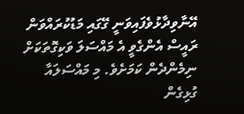އޭނާވިދާޅުވެފައިވަނީ ގޭގައި މަޑުކުރައްވަން ރައީސް އެންގެވީ އެ މައްސަލަ ވަކިގޮތަކަށް ނިމެންދެން ކަމަށެވެ. މި މައްސަލައާ ގުޅިގެން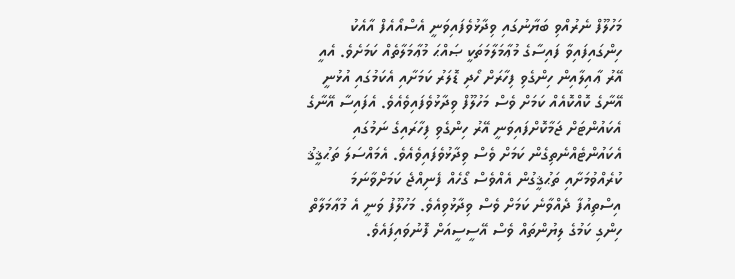މަހުލޫފް ނެރުއްވި ބަޔާނުގައި ވިދާޅުވެފައިވަނީ އެސްއޯއެފް އާއެކު ހިންގައިފައިވާ ފައިސާގެ މުޢާމަލާމަތަކީ ޞައްޙަ މުޢާމަލާތެއް ކަމަށެވެ. އެއީ އޭރު ޢާއިލާއިން ހިންގެވި ފިހާރަށް ހޯދި ޑޮލަރު ކަމަށާއި އެކަމުގައި އުޅުނީ އޭނާގެ ކޮއްކޮއެއް ކަމަށް ވެސް މަހުލޫފް ވިދާޅުވެފައިވެއެވެ. އެފައިސާ އޭނާގެ އެކައުންޓަށް ޖަމާކޮށްފައިވަނީ އޭރު ހިންގެވި ފިހާރައިގެ ނަމުގައި އެކައުންޓެއްނެތިގެން ކަމަށް ވެސް ވިދާޅުވެފައިވެއެވެ. އެމައްސަލަ ތަޙުޤީޤު ކުރެއްވުމަށާއި ތަޙުޤީގުން އެއްވެސް ގޯހެއް ފެނިއްޖެ ކަމަށްވާނަމަ އިސްތިއުފާ ދެއްވާނެ ކަމަށް ވެސް ވިދާޅުވިއެވެ. މަހުލޫފު ވަނީ އެ މުޢާމަލާތް ހިންގި ކަމުގެ ލިޔުންތައް ވެސް އޭސީސީއަށް ފޮނުވައިފައެވެ.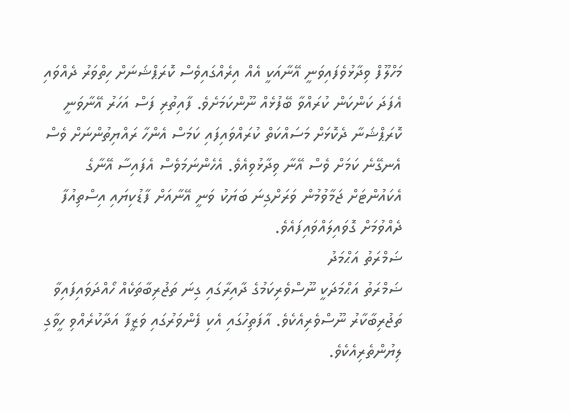މަހްލޫފް ވިދާޅުވެފައިވަނީ އޭނާއަކީ އެއް އިރެއްގައިވެސް ކޮރަޕްޝަނަށް ހިތްވަރު ދެއްވައި އެފަދަ ކަންކަން ކުރައްވާ ބޭފުޅެއް ނޫންކަމަށެވެ. ފާއިތުރި ފަސް އަހަރު އޭނާވަނީ ކޮރަޕްޝަނާ ދެކޮޅަށް މަސައްކަތް ކުރައްވައިފައި ކަމަސް އެންހާ ރައްޔިތުންނަށް ވެސް އެނގޭނެ ކަމަށް ވެސް އޭނާ ވިދާޅުވިއެވެ. އެހެންނަމަވެސް އެފައިސާ އޭނާގެ އެކައުންޓަށް ޖަމާވުމުން ވަރަށްގިނަ ބަޔަކު ވަނީ އޭނާއަށް ފާޑުކިޔައި އިސްތިއުފާ ދެއްވުމަށް ގޮވައިލައްވައިފައެވެ.
ޟަމްރަތު އަޙްމަދު
ޟަމްރަތު އަޙްމަދަކީ ނޫސްވެރިކަމުގެ ދާއިރާގައި ގިނަ ތަޖުރިބާތަކެއް ހޯއްދަވައިފައިވާ ތަޖުރިބާކާރު ނޫސްވެރިއެކެވެ. އާފަތިހުގައި އެކި ފެންވަރުގައި ވަޒީފާ އަދާކުރެއްވި ހީވާގި ލިޔުންތެރިއެކެވެ.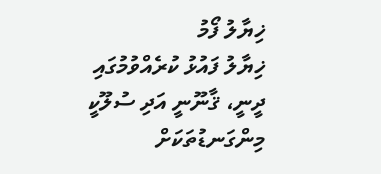ޚިޔާލު ފޯމު
ޚިޔާލު ފައުޅު ކުރެއްވުމުގައި ދީނީ، ޤާނޫނީ އަދި ސުލޫކީ މިންގަނޑުތަކަށް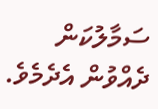ސަމާލުކަން ދެއްވުން އެދެމެވެ.